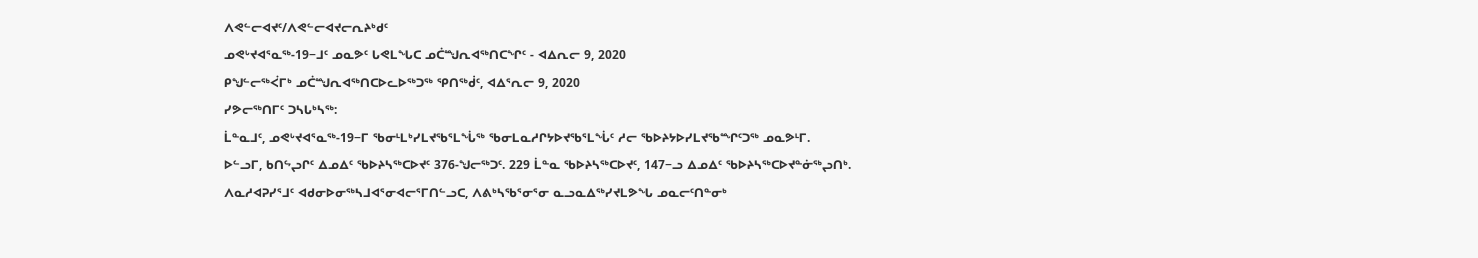ᐱᕙᓪᓕᐊᔪᑦ/ᐱᕙᓪᓕᐊᔪᓕᕆᔨᒃᑯᑦ
ᓄᕙᒡᔪᐊᕐᓇᖅ-19−ᒧᑦ ᓄᓇᕗᑦ ᒐᕙᒪᖓᑕ ᓄᑖᙳᕆᐊᖅᑎᑕᖏᑦ - ᐊᐃᕆᓕ 9, 2020
ᑭᖑᓪᓕᖅᐹᒥᒃ ᓄᑖᙳᕆᐊᖅᑎᑕᐅᓚᐅᖅᑐᖅ ᕿᑎᖅᑰᑦ, ᐊᐃᕐᕆᓕ 9, 2020
ᓯᕗᓕᖅᑎᒥᑦ ᑐᓴᒐᒃᓴᖅ:
ᒫᓐᓇᒧᑦ, ᓄᕙᒡᔪᐊᕐᓇᖅ-19−ᒥ ᖃᓂᒻᒪᒃᓯᒪᔪᖃᕐᒪᖔᖅ ᖃᓂᒪᓇᓱᒋᔭᐅᔪᖃᕐᒪᖔᑦ ᓱᓕ ᖃᐅᔨᔭᐅᓯᒪᔪᖃᙱᑦᑐᖅ ᓄᓇᕗᒻᒥ.
ᐅᓪᓗᒥ, ᑲᑎᖦᖢᒋᑦ ᐃᓄᐃᑦ ᖃᐅᔨᓴᖅᑕᐅᔪᑦ 376-ᖑᓕᖅᑐᑦ. 229 ᒫᓐᓇ ᖃᐅᔨᓴᖅᑕᐅᔪᑦ, 147−ᓗ ᐃᓄᐃᑦ ᖃᐅᔨᓴᖅᑕᐅᔪᓐᓃᖅᖢᑎᒃ.
ᐱᓇᓱᐊᕈᓯᕐᒧᑦ ᐊᑯᓂᐅᓂᖅᓴᒧᐊᕐᓂᐊᓕᕐᒥᑎᓪᓗᑕ, ᐱᕕᒃᓴᖃᕐᓂᕐᓂ ᓇᓗᓇᐃᖅᓯᔪᒪᕗᖓ ᓄᓇᓕᑦᑎᓐᓂᒃ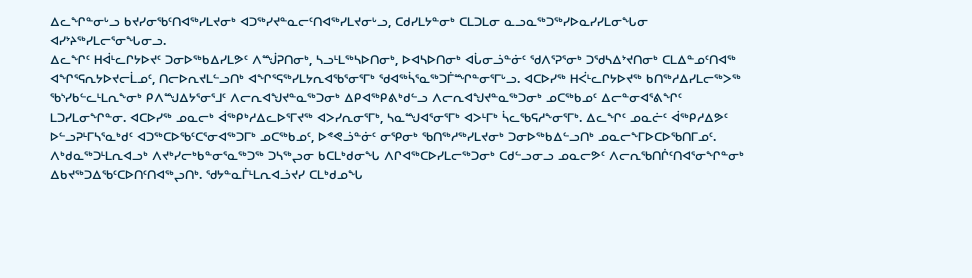ᐃᓚᖏᓐᓂᒡᓗ ᑲᔪᓯᓂᖃᑦᑎᐊᖅᓯᒪᔪᓂᒃ ᐊᑐᖅᓯᔪᓐᓇᓕᑦᑎᐊᖅᓯᒪᔪᓂᒡᓗ, ᑕᑯᓯᒪᔭᓐᓂᒃ ᑕᒪᑐᒪᓂ ᓇᓗᓇᖅᑐᖅᓯᐅᓇᓯᓯᒪᓂᖓᓂ ᐊᓯᔾᔨᖅᓯᒪᓕᕐᓂᖓᓂᓗ.
ᐃᓚᖏᑦ ᕼᐋᒻᓚᒋᔭᐅᔪᑦ ᑐᓂᐅᖅᑲᐃᓯᒪᕗᑦ ᐱᙴᕈᑎᓂᒃ, ᓴᓗᒻᒪᖅᓴᐅᑎᓂᒃ, ᐅᐊᓴᐅᑎᓂᒃ ᐊᒑᓂᓘᓐᓃᑦ ᖁᐱᕐᕈᕐᓂᒃ ᑐᖁᓴᐃᔾᔪᑎᓂᒃ ᑕᒪᐃᓐᓄᑦᑎᐊᖅ ᐊᖏᕐᕋᕆᔭᐅᔪᓕᒫᓄᑦ, ᑎᓕᐅᕆᔪᒪᓪᓗᑎᒃ ᐊᖏᕐᕋᖅᓯᒪᔭᕆᐊᖃᕐᓂᕐᒥᒃ ᖁᐊᖅᓵᕐᓇᖅᑐᒦᙱᓐᓂᕐᒥᒡᓗ. ᐊᑕᐅᓯᖅ ᕼᐹᒻᓚᒋᔭᐅᔪᖅ ᑲᑎᖅᓱᐃᓯᒪᓕᖅᐳᖅ ᖃᔅᓯᑲᓪᓚᒻᒪᕆᖕᓂᒃ ᑭᐱᙳᐃᔭᕐᓂᕐᒧᑦ ᐱᓕᕆᐊᖑᔪᓐᓇᖅᑐᓂᒃ ᐃᑭᐊᖅᑭᕕᒃᑯᓪᓗ ᐱᓕᕆᐊᖑᔪᓐᓇᖅᑐᓂᒃ ᓄᑕᖅᑲᓄᑦ ᐃᓕᓐᓂᐊᕐᕕᖏᑦ ᒪᑐᓯᒪᓂᖏᓐᓂ. ᐊᑕᐅᓯᖅ ᓄᓇᓕᒃ ᐋᖅᑭᒃᓱᐃᓚᐅᕐᒥᔪᖅ ᐊᐳᓯᕆᓂᕐᒥᒃ, ᓴᓇᙳᐊᕐᓂᕐᒥᒃ ᐊᐳᒻᒥᒃ ᓵᓚᖃᕋᓱᖕᓂᕐᒥᒃ. ᐃᓚᖏᑦ ᓄᓇᓖᑦ ᐋᖅᑭᓱᐃᕗᑦ ᐅᓪᓗᕈᒻᒥᓴᕐᓇᒃᑯᑦ ᐊᑐᖅᑕᐅᖃᑦᑕᕐᓂᐊᖅᑐᒥᒃ ᓄᑕᖅᑲᓄᑦ, ᐅᕝᕙᓘᓐᓃᑦ ᓂᕿᓂᒃ ᖃᑎᖅᓱᖅᓯᒪᔪᓂᒃ ᑐᓂᐅᖅᑲᐃᓪᓗᑎᒃ ᓄᓇᓕᖕᒥᐅᑕᐅᖃᑎᒥᓄᑦ.
ᐱᒃᑯᓇᖅᑐᒻᒪᕆᐊᓗᒃ ᐱᔪᒃᓯᓕᒃᑲᓐᓂᕐᓇᖅᑐᖅ ᑐᓴᖅᖢᓂ ᑲᑕᒪᒃᑯᓂᖓ ᐱᒋᐊᖅᑕᐅᓯᒪᓕᖅᑐᓂᒃ ᑕᑯᓪᓗᓂᓗ ᓄᓇᓕᕗᑦ ᐱᓕᕆᖃᑎᒌᑦᑎᐊᕐᓂᖏᓐᓂᒃ ᐃᑲᔪᖅᑐᐃᖃᑦᑕᐅᑎᑦᑎᐊᖅᖢᑎᒃ. ᖁᔭᓐᓇᒦᒻᒪᕆᐊᓘᔪᓯ ᑕᒪᒃᑯᓄᖓ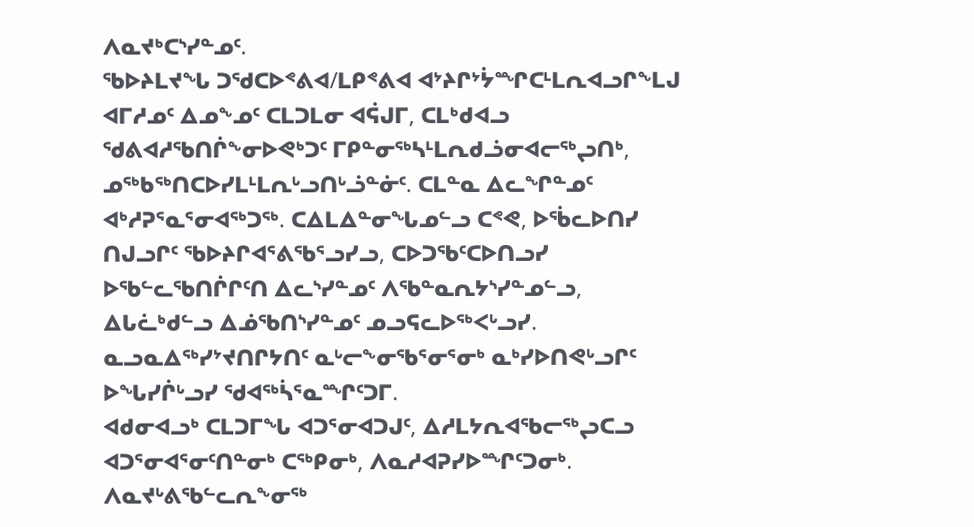ᐱᓇᔪᒃᑕᔅᓯᓐᓄᑦ.
ᖃᐅᔨᒪᔪᖓ ᑐᖁᑕᐅᕝᕕᐊ/ᒪᑭᕝᕕᐊ ᐊᔾᔨᒋᔾᔮᙱᑕᒻᒪᕆᐊᓗᒋᖕᒪᒍ ᐊᒥᓱᓄᑦ ᐃᓄᖕᓄᑦ ᑕᒪᑐᒪᓂ ᐊᕌᒍᒥ, ᑕᒪᒃᑯᐊᓗ ᖁᕕᐊᓱᖃᑎᒌᖕᓂᐅᕙᒃᑐᑦ ᒥᑭᓐᓂᖅᓴᒻᒪᕆᑯᓘᓂᐊᓕᖅᖢᑎᒃ, ᓄᖅᑲᖅᑎᑕᐅᓯᒪᒻᒪᕆᒡᓗᑎᒡᓘᓐᓃᑦ. ᑕᒪᓐᓇ ᐃᓚᖏᓐᓄᑦ ᐊᒃᓱᕈᕐᓇᕐᓂᐊᖅᑐᖅ. ᑕᐃᒪᐃᓐᓂᖓᓄᓪᓗ ᑕᕝᕙ, ᐅᖄᓚᐅᑎᓯ ᑎᒍᓗᒋᑦ ᖃᐅᔨᒋᐊᕐᕕᖃᕐᓗᓯᓗ, ᑕᐅᑐᖃᑦᑕᐅᑎᓗᓯ ᐅᖃᓪᓚᖃᑎᒌᒋᑦᑎ ᐃᓚᔅᓯᓐᓄᑦ ᐱᖃᓐᓇᕆᔭᔅᓯᓐᓄᓪᓗ, ᐃᒐᓛᒃᑯᓪᓗ ᐃᓅᖃᑎᔅᓯᓐᓄᑦ ᓄᓗᕋᓚᐅᖅᐸᒡᓗᓯ. ᓇᓗᓇᐃᖅᓯᔾᔪᑎᒋᔭᑎᑦ ᓇᒡᓕᖕᓂᖃᕐᓂᕐᓂᒃ ᓇᒃᓯᐅᑎᕙᒡᓗᒋᑦ ᐅᖓᓯᒌᒡᓗᓯ ᖁᐊᖅᓵᕐᓇᙱᑦᑐᒥ.
ᐊᑯᓂᐊᓗᒃ ᑕᒪᑐᒥᖓ ᐊᑐᕐᓂᐊᑐᒍᑦ, ᐃᓱᒪᔭᕆᐊᖃᓕᖅᖢᑕᓗ ᐊᑐᕐᓂᐊᕐᓂᑦᑎᓐᓂᒃ ᑕᖅᑭᓂᒃ, ᐱᓇᓱᐊᕈᓯᐅᙱᑦᑐᓂᒃ. ᐱᓇᔪᒡᕕᖃᓪᓚᕆᖕᓂᖅ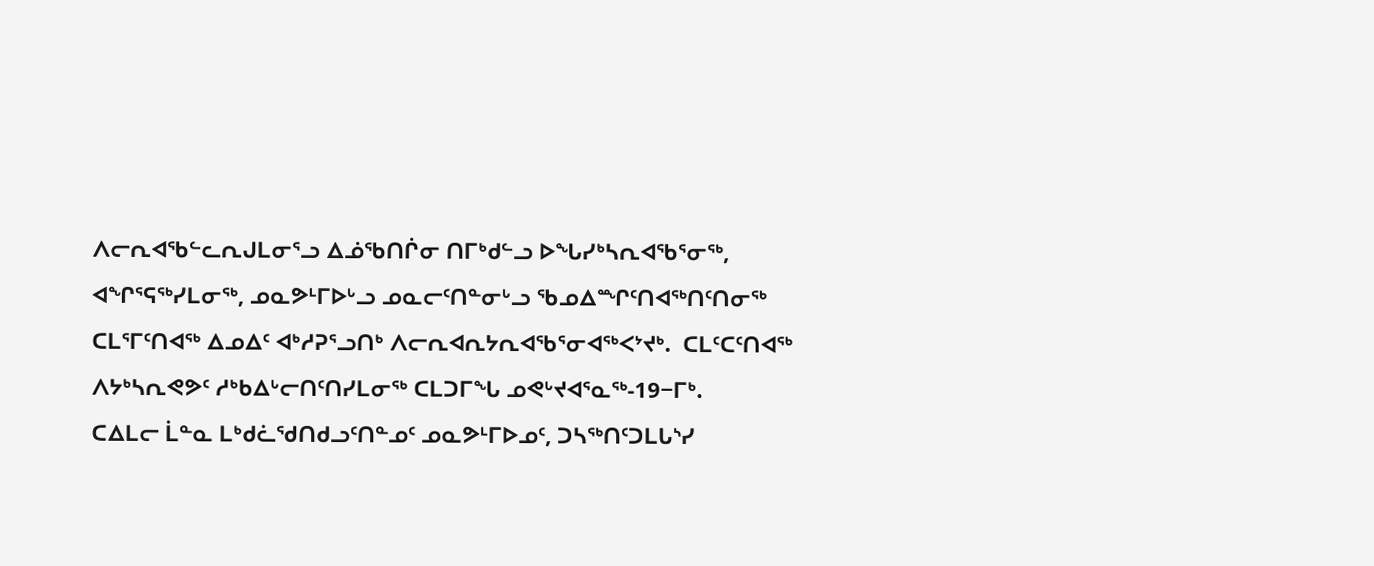ᐱᓕᕆᐊᖃᓪᓚᕆᒍᒪᓂᕐᓗ ᐃᓅᖃᑎᒌᓂ ᑎᒥᒃᑯᓪᓗ ᐅᖓᓯᒃᓴᕆᐊᖃᕐᓂᖅ, ᐊᖏᕐᕋᖅᓯᒪᓂᖅ, ᓄᓇᕗᒻᒥᐅᒡᓗ ᓄᓇᓕᑦᑎᓐᓂᒡᓗ ᖃᓄᐃᙱᑦᑎᐊᖅᑎᑦᑎᓂᖅ ᑕᒪᕐᒥᑦᑎᐊᖅ ᐃᓄᐃᑦ ᐊᒃᓱᕈᕐᓗᑎᒃ ᐱᓕᕆᐊᕆᔭᕆᐊᖃᕐᓂᐊᖅᐸᔾᔪᒃ.  ᑕᒪᑦᑕᑦᑎᐊᖅ ᐱᔭᒃᓴᕆᕙᕗᑦ ᓱᒃᑲᐃᒡᓕᑎᑦᑎᓯᒪᓂᖅ ᑕᒪᑐᒥᖓ ᓄᕙᒡᔪᐊᕐᓇᖅ-19−ᒥᒃ.
ᑕᐃᒪᓕ ᒫᓐᓇ ᒪᒃᑯᓛᖁᑎᑯᓗᑦᑎᓐᓄᑦ ᓄᓇᕗᒻᒥᐅᓄᑦ, ᑐᓴᖅᑎᑦᑐᒪᒐᔅᓯ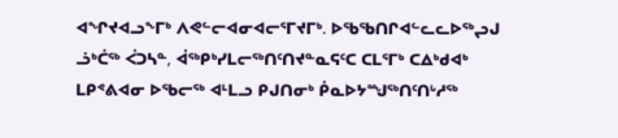ᐊᖏᔪᐊᓗᖕᒥᒃ ᐱᕙᓪᓕᐊᓂᐊᓕᕐᒥᔪᒥᒃ. ᐅᖃᖃᑎᒋᐊᓪᓚᓚᐅᖅᖢᒍ ᓘᒃᑖᖅ ᐹᑐᓴᓐ, ᐋᖅᑭᒃᓯᒪᓕᖅᑎᑦᑎᔪᓐᓇᕋᑦᑕ ᑕᒪᕐᒥᒃ ᑕᐃᒃᑯᐊᒃ ᒪᑭᕝᕕᐊᓂ ᐅᖃᓕᖅ ᐊᒻᒪᓗ ᑭᒍᑎᓂᒃ ᑮᓇᐅᔭᙳᖅᑎᑦᑎᒡᓱᖅ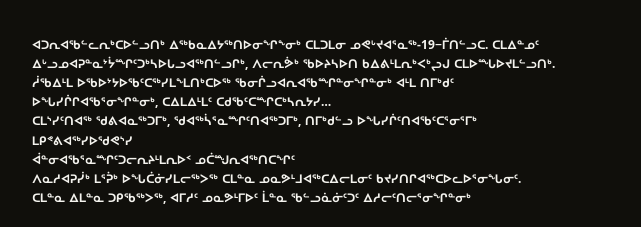ᐊᑐᕆᐊᖃᓪᓚᕆᒃᑕᐅᓪᓗᑎᒃ ᐃᖅᑲᓇᐃᔭᖅᑎᐅᓂᖏᖕᓂᒃ ᑕᒪᑐᒪᓂ ᓄᕙᒡᔪᐊᕐᓇᖅ-19−ᒦᑎᓪᓗᑕ. ᑕᒪᐃᓐᓄᑦ ᐃᒡᓗᓄᐊᕈᓐᓇᔾᔮᙱᑦᑐᒃᓴᐅᒐᓗᐊᖅᑎᓪᓗᒋᒃ, ᐱᓕᕆᕘᒃ ᖃᐅᔨᓴᐅᑎ ᑲᐃᕕᒻᒪᕆᒃᐸᒃᖢᒍ ᑕᒪᐅᙵᐅᔪᒪᓪᓗᑎᒃ.  ᓲᖃᐃᒻᒪ ᐅᖃᐅᔾᔭᐅᖃᑦᑕᖅᓯᒪᖕᒪᑎᒃᑕᐅᖅ ᖃᓂᒌᓗᐊᕆᐊᖃᙱᓐᓂᖏᓐᓂᒃ ᐊᒻᒪ ᑎᒥᒃᑯᑦ ᐅᖓᓯᒌᒋᐊᖃᕐᓂᖏᓐᓂᒃ, ᑕᐃᒪᐃᒻᒪᑦ ᑕᑯᖃᑦᑕᙱᑕᒃᓴᕆᔭᓯ…
ᑕᒪᔅᓯᑦᑎᐊᖅ ᖁᕕᐊᓇᖅᑐᒥᒃ, ᖁᐊᖅᓵᕐᓇᙱᑦᑎᐊᖅᑐᒥᒃ, ᑎᒥᒃᑯᓪᓗ ᐅᖓᓯᒌᑦᑎᐊᖃᑦᑕᕐᓂᕐᒥᒃ ᒪᑭᕝᕕᐊᖅᓯᐅᖁᕙᔅᓯ
ᐋᓐᓂᐊᖃᕐᓇᙱᑦᑐᓕᕆᔨᒻᒪᕆᐅᑉ ᓄᑖᙳᕆᐊᖅᑎᑕᖏᑦ
ᐱᓇᓱᐊᕈᓰᒃ ᒪᕐᕉᒃ ᐅᖓᑖᓃᓯᒪᓕᖅᐳᖅ ᑕᒪᓐᓇ ᓄᓇᕗᒻᒧᐊᖅᑕᐃᓕᒪᓂᑦ ᑲᔪᓯᑎᒋᐊᖅᑕᐅᓚᐅᕐᓂᖓᓂᑦ.
ᑕᒪᓐᓇ ᐃᒪᓐᓇ ᑐᑭᖃᖅᐳᖅ, ᐊᒥᓱᑦ ᓄᓇᕗᒻᒥᐅᑦ ᒫᓐᓇ ᖃᓪᓗᓈᓃᑦᑐᑦ ᐃᓱᓕᑦᑎᓕᕐᓂᖏᓐᓂᒃ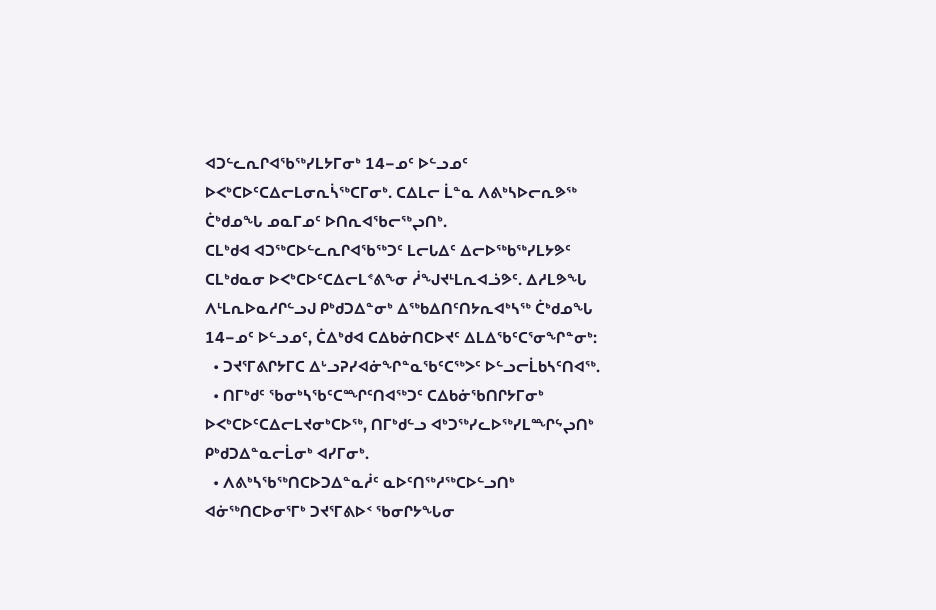ᐊᑐᓪᓚᕆᒋᐊᖃᖅᓯᒪᔭᒥᓂᒃ 14−ᓄᑦ ᐅᓪᓗᓄᑦ ᐅᐸᒃᑕᐅᑦᑕᐃᓕᒪᓂᕆᓵᖅᑕᒥᓂᒃ. ᑕᐃᒪᓕ ᒫᓐᓇ ᐱᕕᒃᓴᐅᓕᕆᕗᖅ ᑖᒃᑯᓄᖓ ᓄᓇᒥᓄᑦ ᐅᑎᕆᐊᖃᓕᖅᖢᑎᒃ.
ᑕᒪᒃᑯᐊ ᐊᑐᖅᑕᐅᓪᓚᕆᒋᐊᖃᖅᑐᑦ ᒪᓕᒐᐃᑦ ᐃᓕᐅᖅᑲᖅᓯᒪᔭᕗᑦ ᑕᒪᒃᑯᓇᓂ ᐅᐸᒃᑕᐅᑦᑕᐃᓕᒪᕝᕕᖕᓂ ᓲᖑᔪᒻᒪᕆᐊᓘᕗᑦ. ᐃᓱᒪᕗᖓ ᐱᒻᒪᕆᐅᓇᓱᒋᓪᓗᒍ ᑭᒃᑯᑐᐃᓐᓂᒃ ᐃᖅᑲᐃᑎᑦᑎᔭᕆᐊᒃᓴᖅ ᑖᒃᑯᓄᖓ 14−ᓄᑦ ᐅᓪᓗᓄᑦ, ᑖᐃᒃᑯᐊ ᑕᐃᑲᓃᑎᑕᐅᔪᑦ ᐃᒪᐃᖃᑦᑕᕐᓂᖏᓐᓂᒃ:
  • ᑐᔪᕐᒥᕕᒋᔭᒥᑕ ᐃᒡᓗᕈᓯᐊᓃᖏᓐᓇᖃᑦᑕᖅᐳᑦ ᐅᓪᓗᓕᒫᑲᓴᑦᑎᐊᖅ.
  • ᑎᒥᒃᑯᑦ ᖃᓂᒃᓴᖃᑦᑕᙱᑦᑎᐊᖅᑐᑦ ᑕᐃᑲᓃᖃᑎᒋᔭᒥᓂᒃ ᐅᐸᒃᑕᐅᑦᑕᐃᓕᒪᔪᓂᒃᑕᐅᖅ, ᑎᒥᒃᑯᓪᓗ ᐊᒃᑐᖅᓯᓚᐅᖅᓯᒪᙱᖦᖢᑎᒃ ᑭᒃᑯᑐᐃᓐᓇᓕᒫᓂᒃ ᐊᓯᒥᓂᒃ.
  • ᐱᕕᒃᓴᖃᖅᑎᑕᐅᑐᐃᓐᓇᓲᑦ ᓇᐅᑦᑎᖅᓱᖅᑕᐅᓪᓗᑎᒃ ᐊᓃᖅᑎᑕᐅᓂᕐᒥᒃ ᑐᔪᕐᒥᕕᐅᑉ ᖃᓂᒋᔭᖓᓂ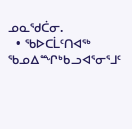ᓄᓇᖁᑖᓂ.
  • ᖃᐅᑕᒫᑦᑎᐊᖅ ᖃᓄᐃᙱᒃᑲᓗᐊᕐᓂᕐᒧᑦ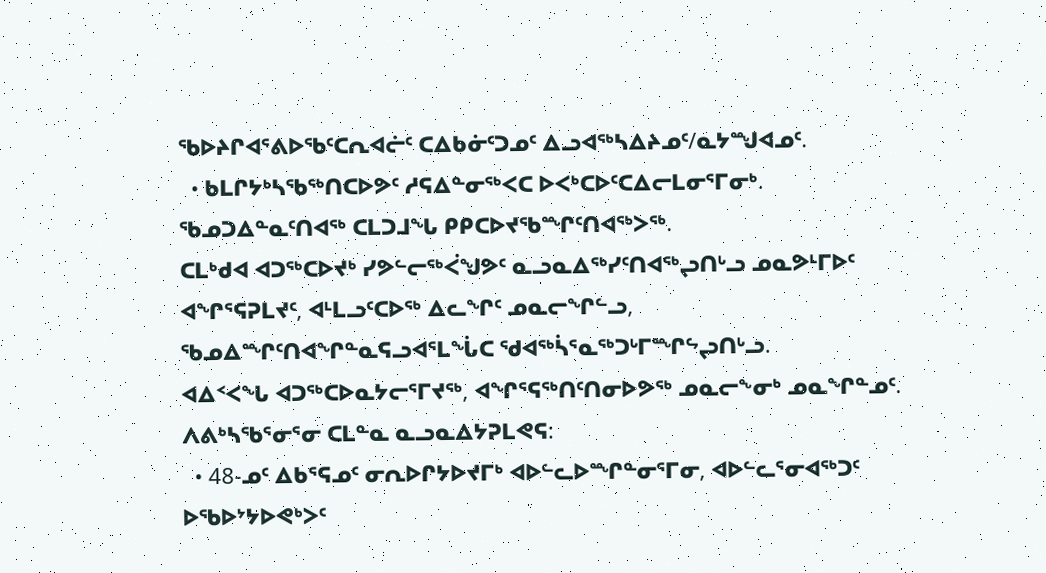ᖃᐅᔨᒋᐊᕐᕕᐅᖃᑦᑕᕆᐊᓖᑦ ᑕᐃᑲᓃᑦᑐᓄᑦ ᐃᓗᐊᖅᓴᐃᔨᓄᑦ/ᓇᔭᙳᐊᓄᑦ.
  • ᑲᒪᒋᔭᒃᓴᖃᖅᑎᑕᐅᕗᑦ ᓱᕋᐃᓐᓂᖅᐸᑕ ᐅᐸᒃᑕᐅᑦᑕᐃᓕᒪᓂᕐᒥᓂᒃ.
ᖃᓄᑐᐃᓐᓇᑦᑎᐊᖅ ᑕᒪᑐᒧᖓ ᑭᑭᑕᐅᔪᖃᙱᑦᑎᐊᖅᐳᖅ.
ᑕᒪᒃᑯᐊ ᐊᑐᖅᑕᐅᔪᒃ ᓯᕗᓪᓕᖅᐹᖑᕗᑦ ᓇᓗᓇᐃᖅᓯᑦᑎᐊᖅᖢᑎᒡᓗ ᓄᓇᕗᒻᒥᐅᑦ ᐊᖏᕐᕋᕈᒪᔪᑦ, ᐊᒻᒪᓗᑦᑕᐅᖅ ᐃᓚᖏᑦ ᓄᓇᓕᖏᓪᓗ, ᖃᓄᐃᙱᑦᑎᐊᖏᓐᓇᕋᓗᐊᕐᒪᖔᑕ ᖁᐊᖅᓵᕐᓇᖅᑐᒡᒥᙱᖦᖢᑎᒡᓗ.
ᐊᐃᑉᐸᖓ ᐊᑐᖅᑕᐅᓇᔭᓕᕐᒥᔪᖅ, ᐊᖏᕐᕋᖅᑎᑦᑎᓂᐅᕗᖅ ᓄᓇᓕᖕᓂᒃ ᓄᓇᖏᓐᓄᑦ. ᐱᕕᒃᓴᖃᕐᓂᕐᓂ ᑕᒪᓐᓇ ᓇᓗᓇᐃᔭᕈᒪᕙᕋ:
  • 48-ᓄᑦ ᐃᑲᕐᕋᓄᑦ ᓂᕆᐅᒋᔭᐅᔪᒥᒃ ᐊᐅᓪᓚᐅᙱᓐᓂᕐᒥᓂ, ᐊᐅᓪᓚᕐᓂᐊᖅᑐᑦ ᐅᖃᐅᔾᔭᐅᕙᒃᐳᑦ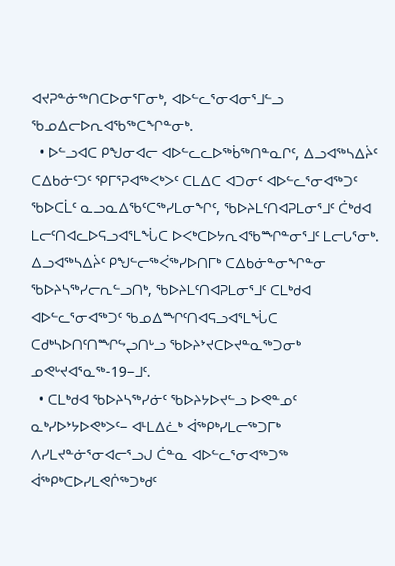ᐊᔪᕈᓐᓃᖅᑎᑕᐅᓂᕐᒥᓂᒃ, ᐊᐅᓪᓚᕐᓂᐊᓂᕐᒧᓪᓗ ᖃᓄᐃᓕᐅᕆᐊᖃᖅᑕᖏᓐᓂᒃ.
  • ᐅᓪᓗᐊᑕ ᑭᖑᓂᐊᓕ ᐊᐅᓪᓚᓚᐅᖅᑳᖅᑎᓐᓇᒋᑦ, ᐃᓗᐊᖅᓴᐃᔩᑦ ᑕᐃᑲᓃᑦᑐᑦ ᕿᒥᕐᕈᐊᖅᐸᒃᐳᑦ ᑕᒪᐃᑕ ᐊᑐᓂᑦ ᐊᐅᓪᓚᕐᓂᐊᖅᑐᑦ ᖃᐅᑕᒫᑦ ᓇᓗᓇᐃᖃᑦᑕᖅᓯᒪᓂᖏᑦ, ᖃᐅᔨᒪᑦᑎᐊᕈᒪᓂᕐᒧᑦ ᑖᒃᑯᐊ ᒪᓕᑦᑎᐊᓚᐅᕋᓗᐊᕐᒪᖔᑕ ᐅᐸᒃᑕᐅᔭᕆᐊᖃᙱᓐᓂᕐᒧᑦ ᒪᓕᒐᕐᓂᒃ. ᐃᓗᐊᖅᓴᐃᔩᑦ ᑭᖑᓪᓕᖅᐹᖅᓯᐅᑎᒥᒃ ᑕᐃᑲᓃᓐᓂᖏᓐᓂ ᖃᐅᔨᓴᖅᓯᓕᕆᓪᓗᑎᒃ, ᖃᐅᔨᒪᑦᑎᐊᕈᒪᓂᕐᒧᑦ ᑕᒪᒃᑯᐊ ᐊᐅᓪᓚᕐᓂᐊᖅᑐᑦ ᖃᓄᐃᙱᑦᑎᐊᕋᓗᐊᕐᒪᖔᑕ ᑕᑯᒃᓴᐅᑎᑦᑎᙱᖦᖢᑎᒡᓗ ᖃᐅᔨᔾᔪᑕᐅᔪᓐᓇᖅᑐᓂᒃ ᓄᕙᒡᔪᐊᕐᓇᖅ-19−ᒧᑦ.
  • ᑕᒪᒃᑯᐊ ᖃᐅᔨᓴᖅᓯᓃᑦ ᖃᐅᔨᔭᐅᔪᓪᓗ ᐅᕙᓐᓄᑦ ᓇᒃᓯᐅᔾᔭᐅᕙᒃᐳᑦ− ᐊᒻᒪᐃᓛᒃ ᐋᖅᑭᒃᓯᒪᓕᖅᑐᒥᒃ ᐱᓯᒪᔪᓐᓃᕐᓂᐊᓕᕐᓗᒍ ᑖᓐᓇ ᐊᐅᓪᓚᕐᓂᐊᖅᑐᖅ ᐋᖅᑭᒃᑕᐅᓯᒪᕙᒌᖅᑐᒃᑯᑦ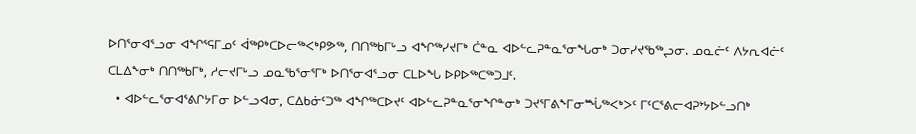ᐅᑎᕐᓂᐊᕐᓗᓂ ᐊᖏᕐᕋᒥᓄᑦ ᐋᖅᑭᒃᑕᐅᓕᖅᐸᒃᑭᕗᖅ, ᑎᑎᖅᑲᒥᒡᓗ ᐊᖏᖅᓯᔪᒥᒃ ᑖᓐᓇ ᐊᐅᓪᓚᕈᓐᓇᕐᓂᖓᓂᒃ ᑐᓂᓯᔪᖃᖅᖢᓂ. ᓄᓇᓖᑦ ᐱᔭᕆᐊᓖᑦ ᑕᒪᐃᖕᓂᒃ ᑎᑎᖅᑲᒥᒃ, ᓱᓕᔪᒥᒡᓗ ᓄᓇᖃᕐᓂᕐᒥᒃ ᐅᑎᕐᓂᐊᕐᓗᓂ ᑕᒪᐅᖓ ᐅᑭᐅᖅᑕᖅᑐᒧᑦ.
  • ᐊᐅᓪᓚᕐᓂᐊᕐᕕᒋᔭᒥᓂ ᐅᓪᓗᐊᓂ, ᑕᐃᑲᓃᑦᑐᖅ ᐊᖏᖅᑕᐅᔪᑦ ᐊᐅᓪᓚᕈᓐᓇᕐᓂᖏᓐᓂᒃ ᑐᔪᕐᒥᕕᖕᒥᓂᙶᖅᐸᒃᐳᑦ ᒥᑦᑕᕐᕕᓕᐊᕈᔾᔭᐅᓪᓗᑎᒃ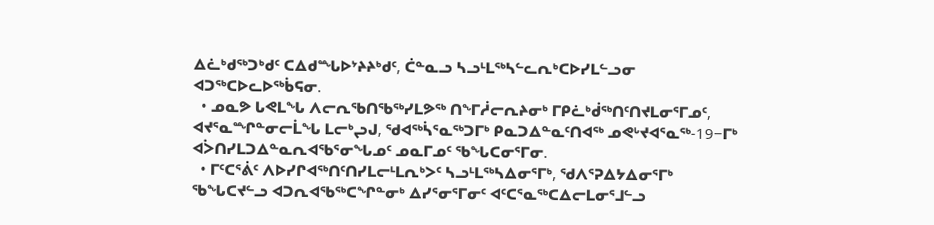ᐃᓛᒃᑯᖅᑐᒃᑯᑦ ᑕᐃᑯᙵᐅᔾᔨᔨᒃᑯᑦ, ᑖᓐᓇᓗ ᓴᓗᒻᒪᖅᓴᓪᓚᕆᒃᑕᐅᓯᒪᓪᓗᓂ ᐊᑐᖅᑕᐅᓚᐅᖅᑳᕋᓂ.
  • ᓄᓇᕗ ᒐᕙᒪᖓ ᐱᓕᕆᖃᑎᖃᖅᓯᒪᕗᖅ ᑎᖕᒥᓲᓕᕆᔨᓂᒃ ᒥᑭᓛᒃᑰᖅᑎᑦᑎᔪᒪᓂᕐᒥᓄᑦ, ᐊᔪᕐᓇᙱᓐᓂᓕᒫᖓ ᒪᓕᒃᖢᒍ, ᖁᐊᖅᓵᕐᓇᖅᑐᒥᒃ ᑭᓇᑐᐃᓐᓇᑦᑎᐊᖅ ᓄᕙᒡᔪᐊᕐᓇᖅ-19−ᒥᒃ ᐊᐴᑎᓯᒪᑐᐃᓐᓇᕆᐊᖃᕐᓂᖓᓄᑦ ᓄᓇᒥᓄᑦ ᖃᖓᑕᓂᕐᒥᓂ.
  • ᒥᑦᑕᕐᕖᑦ ᐱᐅᓯᒋᐊᖅᑎᑦᑎᓯᒪᓕᒻᒪᕆᒃᐳᑦ ᓴᓗᒻᒪᖅᓴᐃᓂᕐᒥᒃ, ᖁᐱᕐᕈᐃᔭᐃᓂᕐᒥᒃ ᖃᖓᑕᔪᓪᓗ ᐊᑐᕆᐊᖃᖅᑕᖏᓐᓂᒃ ᐃᓯᕐᓂᕐᒥᓂᑦ ᐊᑦᑕᕐᓇᖅᑕᐃᓕᒪᓂᕐᒧᓪᓗ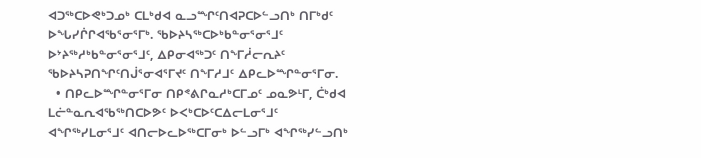ᐊᑐᖅᑕᐅᕙᒃᑐᓄᒃ ᑕᒪᒃᑯᐊ ᓇᓗᙱᑦᑎᐊᕈᑕᐅᓪᓗᑎᒃ ᑎᒥᒃᑯᑦ ᐅᖓᓯᒌᒋᐊᖃᕐᓂᕐᒥᒃ. ᖃᐅᔨᓴᖅᑕᐅᒃᑲᓐᓂᕐᓂᕐᒧᑦ ᐅᔾᔨᖅᓱᒃᑲᓐᓂᕐᓂᕐᒧᑦ, ᐃᑭᓂᐊᖅᑐᑦ ᑎᖕᒥᓲᓕᕆᔨᑦ ᖃᐅᔨᓴᕈᑎᖏᑦᑎᒎᕐᓂᐊᕐᒥᔪᑦ ᑎᖕᒥᓱᒧᑦ ᐃᑭᓚᐅᙱᓐᓂᕐᒥᓂ.
  • ᑎᑭᓚᐅᙱᓐᓂᕐᒥᓂ ᑎᑭᕝᕕᒋᓇᓱᒃᑕᒥᓄᑦ ᓄᓇᕗᒻᒥ, ᑖᒃᑯᐊ ᒪᓖᓐᓇᕆᐊᖃᖅᑎᑕᐅᕗᑦ ᐅᐸᒃᑕᐅᑦᑕᐃᓕᒪᓂᕐᒧᑦ ᐊᖏᖅᓯᒪᓂᕐᒧᑦ ᐊᑎᓕᐅᓚᐅᖅᑕᒥᓂᒃ ᐅᓪᓗᒥᒃ ᐊᖏᖅᓯᓪᓗᑎᒃ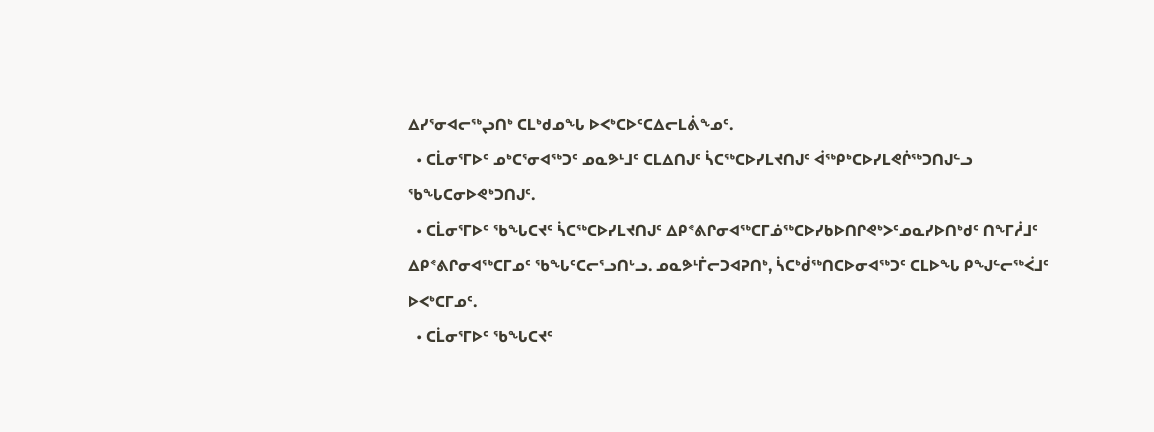ᐃᓯᕐᓂᐊᓕᖅᖢᑎᒃ ᑕᒪᒃᑯᓄᖓ ᐅᐸᒃᑕᐅᑦᑕᐃᓕᒪᕖᖕᓄᑦ.
  • ᑕᒫᓂᕐᒥᐅᑦ ᓄᒃᑕᕐᓂᐊᖅᑐᑦ ᓄᓇᕗᒻᒧᑦ ᑕᒪᐃᑎᒍᑦ ᓵᑕᖅᑕᐅᓯᒪᔪᑎᒍᑦ ᐋᖅᑭᒃᑕᐅᓯᒪᕙᒌᖅᑐᑎᒍᓪᓗ ᖃᖓᑕᓂᐅᕙᒃᑐᑎᒍᑦ.
  • ᑕᒫᓂᕐᒥᐅᑦ ᖃᖓᑕᔪᑦ ᓵᑕᖅᑕᐅᓯᒪᔪᑎᒍᑦ ᐃᑭᕝᕕᒋᓂᐊᖅᑕᒥᓅᖅᑕᐅᓯᑲᐅᑎᒋᕙᒃᐳᑦᓄᓇᓯᐅᑎᒃᑯᑦ ᑎᖕᒥᓲᒧᑦ ᐃᑭᕝᕕᒋᓂᐊᖅᑕᒥᓄᑦ ᖃᖓᑦᑕᓕᕐᓗᑎᒡᓗ. ᓄᓇᕗᒻᒦᓕᑐᐊᕈᑎᒃ, ᓵᑕᒃᑰᖅᑎᑕᐅᓂᐊᖅᑐᑦ ᑕᒪᐅᖓ ᑭᖑᓪᓕᖅᐹᒧᑦ ᐅᐸᒃᑕᒥᓄᑦ.
  • ᑕᒫᓂᕐᒥᐅᑦ ᖃᖓᑕᔪᑦ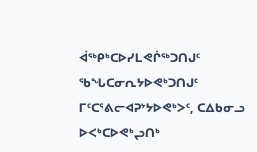ᐋᖅᑭᒃᑕᐅᓯᒪᕙᒌᖅᑐᑎᒍᑦ  ᖃᖓᑕᓂᕆᔭᐅᕙᒃᑐᑎᒍᑦ ᒥᑦᑕᕐᕕᓕᐊᕈᔾᔭᐅᕙᒃᐳᑦ, ᑕᐃᑲᓂᓗ ᐅᐸᒃᑕᐅᕙᒃᖢᑎᒃ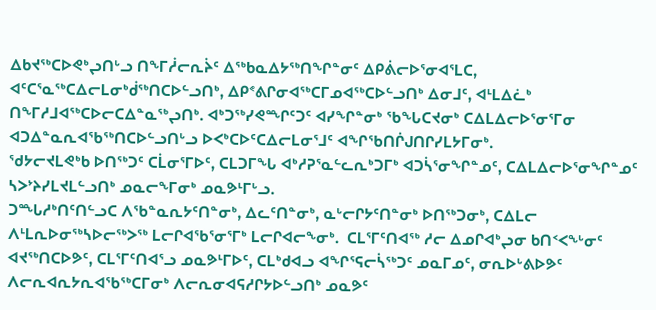ᐃᑲᔪᖅᑕᐅᕙᒃᖢᑎᒡᓗ ᑎᖕᒥᓲᓕᕆᔩᑦ ᐃᖅᑲᓇᐃᔭᖅᑎᖏᓐᓂᑦ ᐃᑭᕖᓕᐅᕐᓂᐊᕐᒪᑕ, ᐊᑦᑕᕐᓇᖅᑕᐃᓕᒪᓂᒃᑰᖅᑎᑕᐅᓪᓗᑎᒃ, ᐃᑭᕝᕕᒋᓂᐊᖅᑕᒥᓄᐊᖅᑕᐅᓪᓗᑎᒃ ᐃᓂᒧᑦ, ᐊᒻᒪᐃᓛᒃ ᑎᖕᒥᓱᒧᐊᖅᑕᐅᓕᑕᐃᓐᓇᖅᖢᑎᒃ. ᐊᒃᑐᖅᓯᕙᙱᑦᑐᑦ ᐊᓯᖏᓐᓂᒃ ᖃᖓᑕᔪᓂᒃ ᑕᐃᒪᐃᓕᐅᕐᓂᕐᒥᓂ ᐊᑐᐃᓐᓇᕆᐊᖃᖅᑎᑕᐅᓪᓗᑎᒡᓗ ᐅᐸᒃᑕᐅᑦᑕᐃᓕᒪᓂᕐᒧᑦ ᐊᖏᖃᑎᒌᒍᑎᒋᓯᒪᔭᒥᓂᒃ.
ᖁᔭᓕᔪᒪᕙᒃᑲ ᐅᑎᖅᑐᑦ ᑕᒫᓂᕐᒥᐅᑦ, ᑕᒪᑐᒥᖓ ᐊᒃᓱᕈᕐᓇᓪᓚᕆᒃᑐᒥᒃ ᐊᑐᓵᕐᓂᖏᓐᓄᑦ, ᑕᐃᒪᐃᓕᐅᕐᓂᖏᓐᓄᑦ ᓴᐳᔾᔨᓯᒪᔪᒪᓪᓗᑎᒃ ᓄᓇᓕᖕᒥᓂᒃ ᓄᓇᕗᒻᒥᒡᓗ.
ᑐᙵᓱᒃᑎᑦᑎᓪᓗᑕ ᐱᖃᓐᓇᕆᔭᑦᑎᓐᓂᒃ, ᐃᓚᑦᑎᓐᓂᒃ, ᓇᒡᓕᒋᔭᑦᑎᓐᓂᒃ ᐅᑎᖅᑐᓂᒃ, ᑕᐃᒪᓕ ᐱᒻᒪᕆᐅᓂᖅᓴᐅᓕᖅᐳᖅ ᒪᓕᒋᐊᖃᕐᓂᕐᒥᒃ ᒪᓕᒋᐊᓕᖕᓂᒃ.  ᑕᒪᕐᒥᑦᑎᐊᖅ ᓱᓕ ᐃᓄᒋᐊᒃᖢᓂ ᑲᑎᑉᐸᖕᒡᓂᑦ ᐊᔪᖅᑎᑕᐅᕗᑦ, ᑕᒪᕐᒥᑦᑎᐊᕐᓗ ᓄᓇᕗᒻᒥᐅᑦ, ᑕᒪᒃᑯᐊᓗ ᐊᖏᕐᕋᓕᓵᖅᑐᑦ ᓄᓇᒥᓄᑦ, ᓂᕆᐅᒡᕕᐅᕗᑦ ᐱᓕᕆᐊᕆᔭᕆᐊᖃᖅᑕᒥᓂᒃ ᐱᓕᕆᓂᐊᕋᓱᒋᔭᐅᓪᓗᑎᒃ ᓄᓇᕗᑦ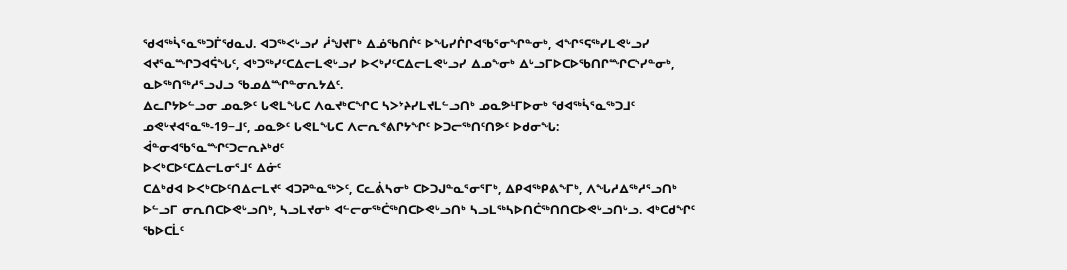ᖁᐊᖅᓵᕐᓇᖅᑐᒦᖁᓇᒍ. ᐊᑐᖅᐸᒡᓗᓯ ᓲᖑᔪᒥᒃ ᐃᓅᖃᑎᒌᑦ ᐅᖓᓯᒌᒋᐊᖃᕐᓂᖏᓐᓂᒃ, ᐊᖏᕐᕋᖅᓯᒪᕙᒡᓗᓯ ᐊᔪᕐᓇᙱᑐᐊᕌᖓᑦ, ᐊᒃᑐᖅᓯᑦᑕᐃᓕᒪᕙᒡᓗᓯ ᐅᐸᒃᓯᑦᑕᐃᓕᒪᕙᒡᓗᓯ ᐃᓄᖕᓂᒃ ᐃᒡᓗᒥᐅᑕᐅᖃᑎᒋᙱᑕᔅᓯᓐᓂᒃ, ᓇᐅᖅᑎᖅᓱᕐᓗᒍᓗ ᖃᓄᐃᙱᓐᓂᕆᔭᐃᑦ.
ᐃᓚᒋᔭᐅᓪᓗᓂ ᓄᓇᕗᑦ ᒐᕙᒪᖓᑕ ᐱᓇᔪᒃᑕᖏᑕ ᓴᐳᔾᔨᓯᒪᔪᒪᓪᓗᑎᒃ ᓄᓇᕗᒻᒥᐅᓂᒃ ᖁᐊᖅᓵᕐᓇᖅᑐᒧᑦ ᓄᕙᒡᔪᐊᕐᓇᖅ-19−ᒧᑦ, ᓄᓇᕗᑦ ᒐᕙᒪᖓᑕ ᐱᓕᕆᕝᕕᒋᔭᖏᑦ ᐅᑐᓕᖅᑎᑦᑎᕗᑦ ᐅᑯᓂᖓ:
ᐋᓐᓂᐊᖃᕐᓇᙱᑦᑐᓕᕆᔨᒃᑯᑦ
ᐅᐸᒃᑕᐅᑦᑕᐃᓕᒪᓂᕐᒧᑦ ᐃᓃᑦ
ᑕᐃᒃᑯᐊ ᐅᐸᒃᑕᐅᑦᑎᐃᓕᒪᔪᑦ ᐊᑐᕈᓐᓇᖅᐳᑦ, ᑕᓚᕖᓴᓂᒃ ᑕᐅᑐᒍᓐᓇᕐᓂᕐᒥᒃ, ᐃᑭᐊᖅᑭᕕᖕᒥᒃ, ᐱᖓᓱᐃᖅᓱᕐᓗᑎᒃ ᐅᓪᓗᒥ ᓂᕆᑎᑕᐅᕙᒡᓗᑎᒃ, ᓴᓗᒪᔪᓂᒃ ᐊᓪᓕᓂᖅᑖᖅᑎᑕᐅᕙᒡᓗᑎᒃ ᓴᓗᒪᖅᓴᐅᑎᑖᖅᑎᑎᑕᐅᕙᒡᓗᑎᒡᓗ. ᐊᒃᑕᑯᖏᑦ ᖃᐅᑕᒫᑦ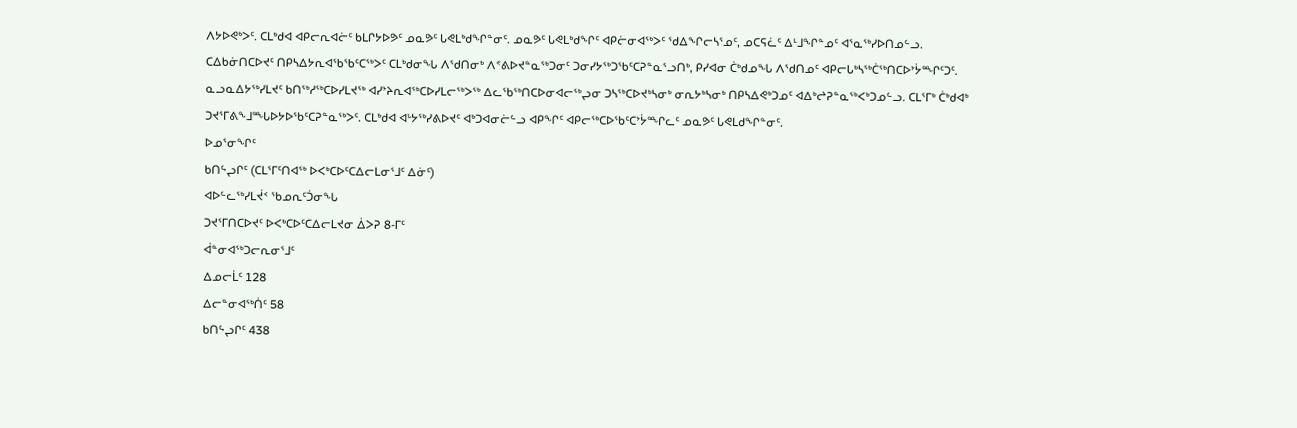ᐱᔭᐅᕙᒃᐳᑦ. ᑕᒪᒃᑯᐊ ᐊᑭᓕᕆᐊᓖᑦ ᑲᒪᒋᔭᐅᕗᑦ ᓄᓇᕗᑦ ᒐᕙᒪᒃᑯᖏᓐᓂᑦ. ᓄᓇᕗᑦ ᒐᕙᒪᒃᑯᖏᑦ ᐊᑭᓖᓂᐊᖅᐳᑦ ᖁᐃᖏᓕᓴᕐᓄᑦ, ᓄᑕᕋᓛᑦ ᐃᒻᒧᖏᓐᓄᑦ ᐊᕐᓇᖅᓯᐅᑎᓄᓪᓗ. ᑕᐃᑲᓃᑎᑕᐅᔪᑦ ᑎᑭᓴᐃᔭᕆᐊᖃᖃᑦᑕᖅᐳᑦ ᑕᒪᒃᑯᓂᖓ ᐱᖁᑎᓂᒃ ᐱᕝᕕᐅᔪᓐᓇᖅᑐᓂᑦ ᑐᓂᓯᔭᖅᑐᖃᑦᑕᕈᓐᓇᕐᓗᑎᒃ, ᑭᓯᐊᓂ ᑖᒃᑯᓄᖓ ᐱᖁᑎᓄᑦ ᐊᑭᓕᒐᒃᓴᖅᑖᖅᑎᑕᐅᔾᔮᙱᑦᑐᑦ.
ᓇᓗᓇᐃᔭᖅᓯᒪᔪᑦ ᑲᑎᖅᓱᖅᑕᐅᓯᒪᔪᖅ ᐊᓯᔾᔨᕆᐊᖅᑕᐅᓯᒪᓕᖅᐳᖅ ᐃᓚᖃᖅᑎᑕᐅᓂᐊᓕᖅᖢᓂ ᑐᓴᖅᑕᐅᔪᒃᓴᓂᒃ ᓂᕆᔭᒃᓴᓂᒃ ᑎᑭᓴᐃᕙᒃᑐᓄᑦ ᐊᐃᒃᖠᕈᓐᓇᖅᐸᒃᑐᓄᓪᓗ. ᑕᒪᕐᒥᒃ ᑖᒃᑯᐊᒃ ᑐᔪᕐᒥᕕᖕᒧᙵᐅᔭᐅᖃᑦᑕᕈᓐᓇᖅᐳᑦ. ᑕᒪᒃᑯᐊ ᐊᒡᔭᖅᓯᕕᐅᔪᑦ ᐊᒃᑐᐊᓂᓖᓪᓗ ᐊᑭᖏᑦ ᐊᑭᓕᖅᑕᐅᖃᑦᑕᔾᔮᙱᓚᑦ ᓄᓇᕗᑦ ᒐᕙᒪᑯᖏᓐᓂᑦ.
ᐅᓄᕐᓂᖏᑦ
ᑲᑎᖦᖢᒋᑦ (ᑕᒪᕐᒥᑦᑎᐊᖅ ᐅᐸᒃᑕᐅᑦᑕᐃᓕᒪᓂᕐᒧᑦ ᐃᓃᑦ)
ᐊᐅᓪᓚᖅᓯᒪᔫᑉ ᖃᓄᕆᑦᑑᓂᖓ
ᑐᔪᕐᒥᑎᑕᐅᔪᑦ ᐅᐸᒃᑕᐅᑦᑕᐃᓕᒪᔪᓂ ᐄᐳᕈ 8-ᒥᑦ
ᐋᓐᓂᐊᖅᑐᓕᕆᓂᕐᒧᑦ
ᐃᓄᓕᒫᑦ 128
ᐃᓕᓐᓂᐊᖅᑏᑦ 58
ᑲᑎᖦᖢᒋᑦ 438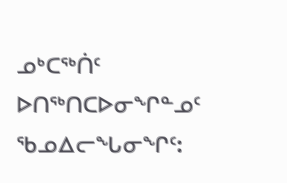ᓄᒃᑕᖅᑏᑦ ᐅᑎᖅᑎᑕᐅᓂᖏᓐᓄᑦ ᖃᓄᐃᓕᖓᓂᖏᑦ: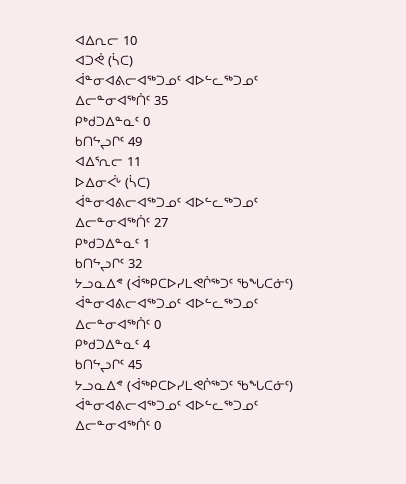ᐊᐃᕆᓕ 10
ᐊᑐᕚ (ᓵᑕ)
ᐋᓐᓂᐊᕕᓕᐊᖅᑐᓄᑦ ᐊᐅᓪᓚᖅᑐᓄᑦ
ᐃᓕᓐᓂᐊᖅᑏᑦ 35
ᑭᒃᑯᑐᐃᓐᓇᑦ 0
ᑲᑎᖦᖢᒋᑦ 49
ᐊᐃᕐᕆᓕ 11
ᐅᐃᓂᐹᒡ (ᓵᑕ)
ᐋᓐᓂᐊᕕᓕᐊᖅᑐᓄᑦ ᐊᐅᓪᓚᖅᑐᓄᑦ
ᐃᓕᓐᓂᐊᖅᑏᑦ 27
ᑭᒃᑯᑐᐃᓐᓇᑦ 1
ᑲᑎᖦᖢᒋᑦ 32
ᔭᓗᓇᐃᕝ (ᐋᖅᑭᑕᐅᓯᒪᕙᒌᖅᑐᑦ ᖃᖓᑕᓃᑦ)
ᐋᓐᓂᐊᕕᓕᐊᖅᑐᓄᑦ ᐊᐅᓪᓚᖅᑐᓄᑦ
ᐃᓕᓐᓂᐊᖅᑏᑦ 0
ᑭᒃᑯᑐᐃᓐᓇᑦ 4
ᑲᑎᖦᖢᒋᑦ 45
ᔭᓗᓇᐃᕝ (ᐋᖅᑭᑕᐅᓯᒪᕙᒌᖅᑐᑦ ᖃᖓᑕᓃᑦ)
ᐋᓐᓂᐊᕕᓕᐊᖅᑐᓄᑦ ᐊᐅᓪᓚᖅᑐᓄᑦ
ᐃᓕᓐᓂᐊᖅᑏᑦ 0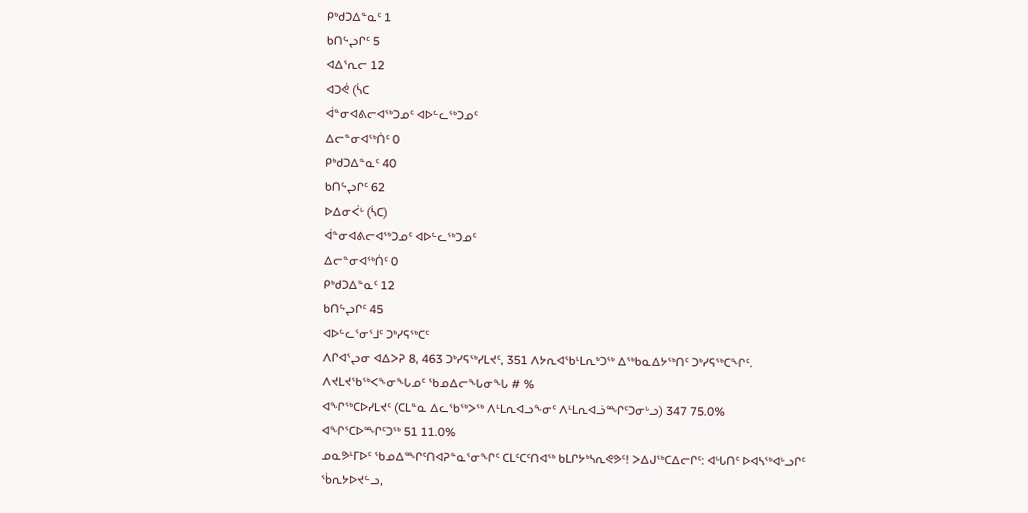ᑭᒃᑯᑐᐃᓐᓇᑦ 1
ᑲᑎᖦᖢᒋᑦ 5
ᐊᐃᕐᕆᓕ 12
ᐊᑐᕚ (ᓵᑕ
ᐋᓐᓂᐊᕕᓕᐊᖅᑐᓄᑦ ᐊᐅᓪᓚᖅᑐᓄᑦ
ᐃᓕᓐᓂᐊᖅᑏᑦ 0
ᑭᒃᑯᑐᐃᓐᓇᑦ 40
ᑲᑎᖦᖢᒋᑦ 62
ᐅᐃᓂᐹᒡ (ᓵᑕ)
ᐋᓐᓂᐊᕕᓕᐊᖅᑐᓄᑦ ᐊᐅᓪᓚᖅᑐᓄᑦ
ᐃᓕᓐᓂᐊᖅᑏᑦ 0
ᑭᒃᑯᑐᐃᓐᓇᑦ 12
ᑲᑎᖦᖢᒋᑦ 45
ᐊᐅᓪᓚᕐᓂᕐᒧᑦ ᑐᒃᓯᕋᖅᑕᑦ
ᐱᒋᐊᕐᖢᓂ ᐊᐃᐳᕈ 8, 463 ᑐᒃᓯᕋᖅᓯᒪᔪᑦ, 351 ᐱᔭᕆᐊᖃᒻᒪᕆᒃᑐᖅ ᐃᖅᑲᓇᐃᔭᖅᑎᑦ ᑐᒃᓯᕋᖅᑕᖏᑦ.
ᐱᔪᒪᔪᖃᖅᐸᖕᓂᖓᓄᑦ ᖃᓄᐃᓕᖓᓂᖓ # %
ᐊᖏᖅᑕᐅᓯᒪᔪᑦ (ᑕᒪᓐᓇ ᐃᓚᖃᖅᐳᖅ ᐱᒻᒪᕆᐊᓗᖕᓂᑦ ᐱᒻᒪᕆᐊᓘᙱᑦᑐᓂᒡᓗ) 347 75.0%
ᐊᖏᕐᑕᐅᙱᑦᑐᖅ 51 11.0%
ᓄᓇᕗᒻᒥᐅᑦ ᖃᓄᐃᙱᑦᑎᐊᕈᓐᓇᕐᓂᖏᑦ ᑕᒪᑦᑕᑦᑎᐊᖅ ᑲᒪᒋᔭᒃᓴᕆᕙᕗᑦ! ᐳᐃᒍᖅᑕᐃᓕᒋᑦ: ᐊᒡᒐᑎᑦ ᐅᐊᓴᖅᐊᒡᓗᒋᑦ ᖄᕆᔭᐅᔪᓪᓗ,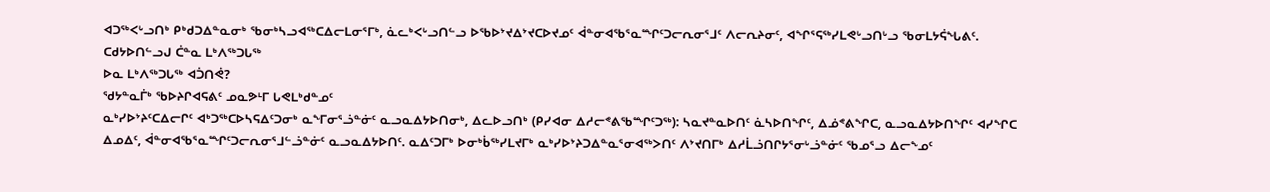ᐊᑐᖅᐸᒡᓗᑎᒃ ᑭᒃᑯᑐᐃᓐᓇᓂᒃ ᖃᓂᒃᓴᓗᐊᖅᑕᐃᓕᒪᓂᕐᒥᒃ, ᓈᓚᒃᐸᒡᓗᑎᓪᓗ ᐅᖃᐅᔾᔪᐃᔾᔪᑕᐅᔪᓄᑦ ᐋᓐᓂᐊᖃᕐᓇᙱᑦᑐᓕᕆᓂᕐᒧᑦ ᐱᓕᕆᔨᓂᑦ, ᐊᖏᕐᕋᖅᓯᒪᕙᒡᓗᑎᒡᓗ ᖃᓂᒪᔭᕌᖓᕕᑦ.
ᑕᑯᔭᐅᑎᓪᓗᒍ ᑖᓐᓇ ᒪᒃᐱᖅᑐᒐᖅ
ᐅᓇ ᒪᒃᐱᖅᑐᒐᖅ ᐊᑑᑎᕚ?
ᖁᔭᓐᓇᒦᒃ ᖃᐅᔨᒋᐊᕋᕕᑦ ᓄᓇᕗᒻᒥ ᒐᕙᒪᒃᑯᓐᓄᑦ
ᓇᒃᓯᐅᔾᔨᑦᑕᐃᓕᒋᑦ ᐊᒃᑐᖅᑕᐅᓴᕋᐃᑦᑐᓂᒃ ᓇᖕᒥᓂᕐᓘᓐᓃᑦ ᓇᓗᓇᐃᔭᐅᑎᓂᒃ, ᐃᓚᐅᓗᑎᒃ (ᑭᓯᐊᓂ ᐃᓱᓕᕝᕕᖃᙱᑦᑐᖅ): ᓴᓇᔪᓐᓇᐅᑎᑦ ᓈᓴᐅᑎᖏᑦ, ᐃᓅᕝᕕᖏᑕ, ᓇᓗᓇᐃᔭᐅᑎᖏᑦ ᐊᓯᖏᑕ ᐃᓄᐃᑦ, ᐋᓐᓂᐊᖃᕐᓇᙱᑦᑐᓕᕆᓂᕐᒧᓪᓘᓐᓃᑦ ᓇᓗᓇᐃᔭᐅᑎᑦ. ᓇᐃᑦᑐᒥᒃ ᐅᓂᒃᑳᖅᓯᒪᔪᒥᒃ ᓇᒃᓯᐅᔾᔨᑐᐃᓐᓇᕐᓂᐊᖅᐳᑎᑦ ᐱᔾᔪᑎᒥᒃ ᐃᓱᒫᓘᑎᒋᔭᕐᓂᒡᓘᓐᓃᑦ ᖃᓄᕐᓗ ᐃᓕᖕᓄᑦ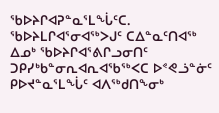ᖃᐅᔨᒋᐊᕈᓐᓇᕐᒪᖔᑦᑕ. ᖃᐅᔨᒪᒋᐊᕐᓂᐊᖅᐳᒍᑦ ᑕᐃᓐᓇᑦᑎᐊᖅ ᐃᓄᒃ ᖃᐅᔨᒋᐊᕐᕕᒋᓗᓂᑎᑦ ᑐᑭᓯᒃᑲᓐᓂᕆᐊᕆᐊᖃᖅᐸᑕ ᐅᕝᕙᓘᓐᓃᑦ ᑭᐅᔪᓐᓇᕐᒪᖔᑦ ᐊᐱᖅᑯᑎᖕᓂᒃ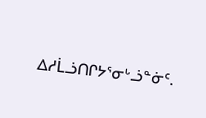ᐃᓱᒫᓘᑎᒋᔭᕐᓂᒡᓘᓐᓃᑦ.